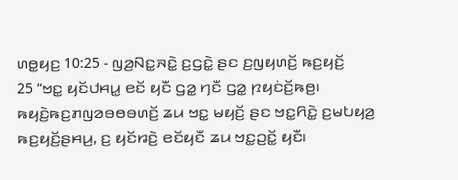ꤛꤥ꤭ꤟꤢ꤬ 10:25 - ꤜꤤ꤬ꤡꤢ꤭ꤏꤢꤧ꤭ ꤢ꤬ꤞꤢꤧ꤭ ꤔꤢ ꤢ꤬ꤜꤟꤛꤢꤩ꤬ ꤒꤢ꤬ꤟꤢꤩ꤬
25 “ꤠꤢ꤭ ꤟꤢꤩꤓꤌꤣ꤭ ꤕꤢꤩ ꤟꤢꤪ ꤞꤤ꤭ ꤚꤢꤪ ꤞꤤ꤭ ꤐꤟꤢꤦꤢꤩ꤬ꤒꤥ꤬꤯ ꤒꤟꤢꤧ꤬ꤒꤢ꤬ꤊꤜꤤꤋꤥꤋꤛꤢꤩ꤬ ꤘꤣ ꤠꤢ꤭ ꤗꤟꤢꤩ꤬ ꤔꤢ ꤠꤢ꤭ꤖꤢꤧ꤭ ꤢ꤬ꤗꤝꤟꤤ꤬ ꤒꤢ꤬ꤟꤢꤩ꤬ꤔꤌꤣ꤬, ꤢ꤬ ꤟꤢꤩꤙꤢꤧ꤬ ꤕꤢꤩꤟꤢꤪ ꤘꤣ ꤠꤢ꤭ꤑꤢꤩ꤭ ꤟꤢꤪ꤯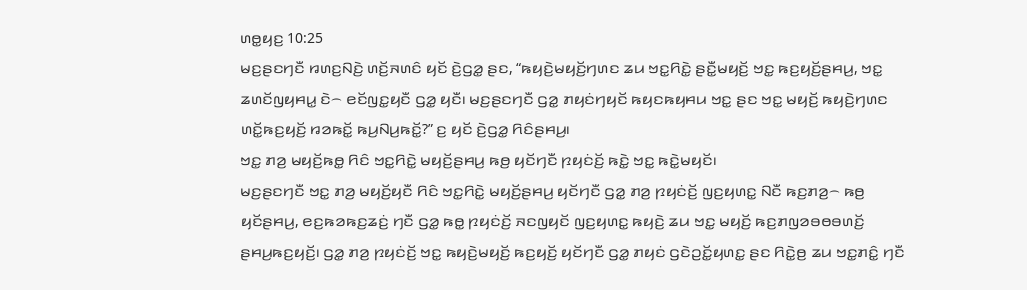ꤛꤥ꤭ꤟꤢ꤬ 10:25
ꤗꤢ꤬ꤔꤢꤚꤢꤪ ꤙꤛꤢ꤬ꤡꤢꤧ꤬ ꤛꤢꤩ꤬ꤏꤛꤢꤨ ꤟꤢꤩ ꤢꤧ꤬ꤞꤤ꤭ ꤔꤢ, “ꤒꤟꤢꤧ꤬ꤗꤟꤢꤩ꤬ꤚꤛꤢ ꤘꤣ ꤠꤢ꤭ꤖꤢꤧ꤭ ꤔꤢꤪ꤭ꤗꤟꤢꤩ꤬ ꤠꤢ꤭ ꤒꤢ꤬ꤟꤢꤩ꤬ꤔꤌꤣ꤬, ꤠꤢ꤭ ꤘꤛꤢꤩꤜꤟꤌꤣ꤭ ꤢꤧ꤮ ꤕꤢꤩꤜꤢ꤭ꤟꤢꤪ ꤞꤤ꤭ ꤟꤢꤪ꤯ ꤗꤢ꤬ꤔꤢꤚꤢꤪ ꤞꤤ꤭ ꤊꤟꤢꤦꤚꤟꤢꤩ ꤒꤟꤢꤒꤟꤌꤣ ꤠꤢ꤭ ꤔꤢ ꤠꤢ꤭ ꤗꤟꤢꤩ꤬ ꤒꤟꤢꤧ꤬ꤚꤛꤢ ꤛꤢꤩ꤭ꤒꤢ꤬ꤟꤢꤩ꤬ ꤙꤤꤒꤢꤩ꤭ ꤒꤣ꤬ꤡꤣ꤬ꤒꤢꤩ꤭?” ꤢ꤬ ꤟꤢꤩ ꤢꤧ꤬ꤞꤤ꤭ ꤖꤢꤨꤔꤌꤣ꤬꤯
ꤠꤢ꤭ ꤊꤤ꤬ ꤗꤟꤢꤩ꤬ꤒꤥ꤭ ꤖꤢꤨ ꤠꤢ꤭ꤖꤢꤧ꤭ ꤗꤟꤢꤩ꤬ꤔꤌꤣ꤬ ꤒꤥ꤬ ꤟꤢꤩꤚꤢꤪ ꤐꤟꤢꤦꤢꤩ꤬ ꤒꤢꤧ꤭ ꤠꤢ꤭ ꤒꤢꤧ꤭ꤗꤟꤢꤩ꤯
ꤗꤢ꤬ꤔꤢꤚꤢꤪ ꤠꤢ꤭ ꤊꤤ꤬ ꤗꤟꤢꤩ꤬ꤟꤢꤪ ꤖꤢꤨ ꤠꤢ꤭ꤖꤢꤧ꤭ ꤗꤟꤢꤩ꤬ꤔꤌꤣ꤬ ꤟꤢꤩꤚꤢꤪ ꤞꤤ꤭ ꤊꤤ꤬ ꤐꤟꤢꤦꤢꤩ꤬ ꤜꤢ꤬ꤟꤛꤢ꤭ ꤡꤢꤪ ꤒꤢ꤬ꤊꤤ꤬꤮ ꤒꤥ꤬ ꤟꤢꤩꤔꤌꤣ꤬, ꤕꤢ꤬ꤒꤤꤒꤢ꤬ꤘꤢꤦ꤬ ꤚꤢꤪ ꤞꤤ꤭ ꤒꤥ꤭ ꤐꤟꤢꤦꤢꤩ꤬ ꤏꤢꤜꤟꤢꤩ ꤜꤢ꤬ꤟꤛꤢ꤭ ꤒꤟꤢꤧ꤬ ꤘꤣ ꤠꤢ꤭ ꤗꤟꤢꤩ꤬ ꤒꤢ꤬ꤊꤜꤤꤋꤥꤋꤛꤢꤩ꤬ ꤔꤌꤣ꤬ꤒꤢ꤬ꤟꤢꤩ꤬꤯ ꤞꤤ꤭ ꤊꤤ꤬ ꤐꤟꤢꤦꤢꤩ꤬ ꤠꤢ꤭ ꤒꤟꤢꤧ꤬ꤗꤟꤢꤩ꤬ ꤒꤢ꤬ꤟꤢꤩ꤬ ꤟꤢꤩꤚꤢꤪ ꤞꤤ꤭ ꤊꤟꤢꤦ ꤞꤢꤧꤑꤢꤩ꤭ꤟꤛꤢ꤭ ꤔꤢ ꤖꤢꤧ꤭ꤥ꤬ ꤘꤣ ꤠꤢ꤭ꤊꤢꤨ꤭ ꤚꤢꤪ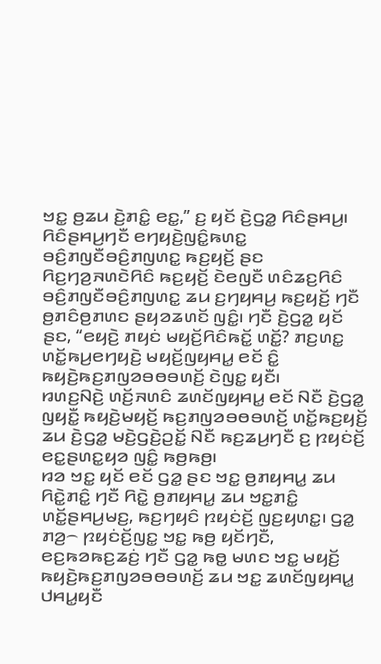ꤠꤢ꤭ ꤥ꤬ꤘꤣ ꤢꤧ꤬ꤊꤢꤨ꤭ ꤕꤢ꤭,” ꤢ꤬ ꤟꤢꤩ ꤢꤧ꤬ꤞꤤ꤭ ꤖꤢꤨꤔꤌꤣ꤬꤯
ꤖꤢꤨꤔꤌꤣ꤬ꤚꤢꤪ ꤕꤚꤟꤢꤧ꤬ꤜꤢꤨ꤭ꤒꤛꤢ꤭ ꤋꤢꤨ꤬ꤊꤜꤢꤪꤋꤢꤨ꤬ꤊꤜꤛꤢ꤭ ꤒꤢ꤬ꤟꤢꤩ꤬ ꤔꤢ ꤖꤢ꤬ꤚꤤ꤬ꤏꤛꤢꤧꤖꤢꤨ ꤒꤢ꤬ꤟꤢꤩ꤬ ꤢꤧꤕꤜꤢꤪ ꤛꤢꤨꤘꤢ꤬ꤖꤢꤨ ꤋꤢꤨ꤬ꤊꤜꤢꤪꤋꤢꤨ꤬ꤊꤜꤛꤢ꤭ ꤘꤣ ꤢ꤬ꤚꤟꤌꤣ꤬ ꤒꤢ꤬ꤟꤢꤩ꤬ ꤚꤢꤪ ꤥ꤬ꤊꤢꤨꤥ꤬ꤊꤛꤢ ꤔꤟꤤꤘꤛꤢꤩ ꤜꤢꤨ꤭꤯ ꤚꤢꤪ ꤢꤧ꤬ꤞꤤ꤭ ꤟꤢꤩ ꤔꤢ, “ꤕꤟꤢꤧ꤬ ꤊꤟꤢꤦ ꤗꤟꤢꤩ꤬ꤖꤢꤨꤒꤢꤩ꤭ ꤛꤢꤩ꤭? ꤊꤢ꤬ꤛꤢ꤭ ꤛꤢꤩ꤭ꤒꤣ꤬ꤕꤚꤟꤢꤧ꤬ ꤗꤟꤢꤩ꤬ꤜꤟꤌꤣ꤭ ꤕꤢꤩ ꤢꤨ꤭ ꤒꤟꤢꤧ꤬ꤒꤢ꤬ꤊꤜꤤꤋꤥꤋꤛꤢꤩ꤬ ꤢꤧꤜꤢ꤭ ꤟꤢꤪ꤯
ꤙꤛꤢ꤬ꤡꤢꤧ꤬ ꤛꤢꤩ꤬ꤏꤛꤢꤨ ꤘꤛꤢꤩꤜꤟꤌꤣ꤭ ꤕꤢꤩ ꤡꤢꤪ ꤢꤧ꤬ꤞꤤ꤭ ꤜꤟꤢꤪ꤭ ꤒꤟꤢꤧ꤬ꤗꤟꤢꤩ꤬ ꤒꤢ꤬ꤊꤜꤤꤋꤥꤋꤛꤢꤩ꤬ ꤛꤢꤩ꤭ꤒꤢ꤬ꤟꤢꤩ꤬ ꤘꤣ ꤢꤧ꤬ꤞꤤ꤭ ꤗꤢꤧ꤬ꤞꤢꤧ꤬ꤑꤢꤩ꤭ ꤡꤢꤪ ꤒꤢ꤬ꤘꤣ꤬ꤚꤢꤪ ꤢ꤬ ꤐꤟꤢꤦꤢꤩ꤬ ꤕꤢ꤭ꤔꤛꤢ꤭ꤟꤤ ꤜꤢꤨ꤭ ꤒꤥ꤬ꤒꤥ꤬꤯
ꤙꤤ ꤠꤢ꤭ ꤟꤢꤩ ꤕꤢꤩ ꤞꤤ꤭ ꤔꤢ ꤠꤢ꤭ ꤥ꤬ꤊꤟꤌꤣ꤭ ꤘꤣ ꤖꤢꤧ꤭ꤊꤢꤨ꤭ ꤚꤢꤪ ꤖꤢꤧ꤭ ꤥ꤬ꤊꤟꤌꤣ꤭ ꤘꤣ ꤠꤢ꤭ꤊꤢꤨ꤭ ꤛꤢꤩ꤭ꤔꤌꤣ꤬ꤗꤢ꤬, ꤒꤢ꤬ꤚꤟꤢꤨ ꤐꤟꤢꤦꤢꤩ꤬ ꤜꤢ꤬ꤟꤛꤢ꤭꤯ ꤞꤤ꤭ ꤊꤤ꤬꤮ ꤐꤟꤢꤦꤢꤩ꤬ꤜꤢ꤭ ꤠꤢ꤭ ꤒꤥ꤬ ꤟꤢꤩꤚꤢꤪ, ꤕꤢ꤬ꤒꤤꤒꤢ꤬ꤘꤢꤦ꤬ ꤚꤢꤪ ꤞꤤ꤭ ꤒꤥ꤭ ꤗꤛꤢ ꤠꤢ꤭ ꤗꤟꤢꤩ꤬ ꤒꤟꤢꤧ꤬ꤒꤢ꤬ꤊꤜꤤꤋꤥꤋꤛꤢꤩ꤬ ꤘꤣ ꤠꤢ꤭ ꤘꤛꤢꤩꤜꤟꤌꤣ꤭ ꤓꤌꤣ꤭ꤟꤢꤪ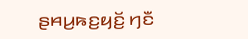ꤔꤌꤣ꤬ꤒꤢ꤬ꤟꤢꤩ꤬ ꤚꤢꤪ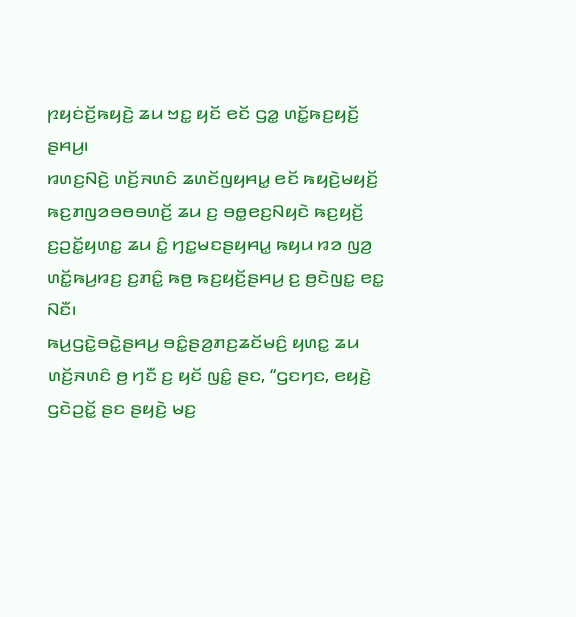ꤐꤟꤢꤦꤢꤩ꤬ꤒꤟꤢꤧ꤬ ꤘꤣ ꤠꤢ꤭ ꤟꤢꤩ ꤕꤢꤩ ꤞꤤ꤭ ꤛꤢꤩ꤭ꤒꤢ꤬ꤟꤢꤩ꤬ ꤔꤌꤣ꤬꤯
ꤙꤛꤢ꤬ꤡꤢꤧ꤬ ꤛꤢꤩ꤬ꤏꤛꤢꤨ ꤘꤛꤢꤩꤜꤟꤌꤣ꤭ ꤕꤢꤩ ꤒꤟꤢꤧ꤬ꤗꤟꤢꤩ꤬ ꤒꤢ꤬ꤊꤜꤤꤋꤥꤋꤛꤢꤩ꤬ ꤘꤣ ꤢ꤬ ꤋꤥ꤭ꤕꤢ꤬ꤡꤟꤢꤧ ꤒꤢ꤬ꤟꤢꤩ꤬ ꤢ꤬ꤑꤢꤩ꤭ꤟꤛꤢ꤭ ꤘꤣ ꤢꤨ꤭ ꤚꤢ꤭ꤗꤢꤔꤟꤌꤣ꤭ ꤒꤟꤣ ꤙꤤ ꤜꤤ꤬ ꤛꤢꤩ꤭ꤒꤣ꤬ꤙꤢ꤬ ꤢ꤬ꤊꤢꤨ꤭ ꤒꤥ꤬ ꤒꤢ꤬ꤟꤢꤩ꤬ꤔꤌꤣ꤬ ꤢ꤬ ꤥ꤬ꤢꤧꤜꤢ꤭ ꤕꤢ꤭ ꤡꤢꤪ꤯
ꤒꤣ꤬ꤞꤢꤧ꤭ꤋꤢꤧ꤭ꤔꤌꤣ꤬ ꤋꤢꤨ꤭ꤔꤤ꤬ꤊꤢ꤬ꤘꤢꤩꤗꤢꤨ꤬ ꤟꤛꤢ꤭ ꤘꤣ ꤛꤢꤩ꤬ꤏꤛꤢꤨ ꤥ꤬ ꤚꤢꤪ ꤢ꤬ ꤟꤢꤩ ꤜꤢꤨ꤭ ꤔꤢ, “ꤞꤢꤚꤢ, ꤕꤟꤢꤧ꤬ ꤞꤢꤧꤑꤢꤩ꤭ ꤔꤢ ꤔꤟꤢꤧ꤬ ꤗꤢ꤬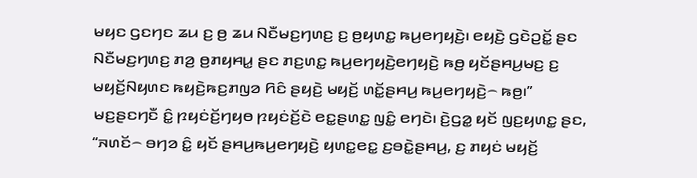ꤗꤟꤢ ꤞꤢꤚꤢ ꤘꤣ ꤢ꤬ ꤥ꤬ ꤘꤣ ꤡꤢꤪꤗꤢ꤬ꤚꤛꤢ꤬ ꤢ꤬ ꤥ꤬ꤟꤛꤢ꤭ ꤒꤣ꤬ꤕꤚꤟꤢꤧ꤬꤯ ꤕꤟꤢꤧ꤬ ꤞꤢꤧꤑꤢꤩ꤭ ꤔꤢ ꤡꤢꤪꤗꤢ꤬ꤚꤛꤢ꤬ ꤊꤤ꤬ ꤥ꤬ꤊꤟꤌꤣ꤭ ꤔꤢ ꤊꤢ꤬ꤛꤢ꤭ ꤒꤣ꤬ꤕꤚꤟꤢꤧ꤬ꤕꤚꤟꤢꤧ꤬ ꤒꤥ꤬ ꤟꤢꤩꤔꤌꤣ꤬ꤗꤢ꤬ ꤢ꤬ ꤗꤟꤢꤩ꤬ꤡꤟꤛꤢ ꤒꤟꤢꤧ꤬ꤒꤢ꤬ꤊꤜꤤ ꤖꤢꤨ ꤔꤟꤢꤧ꤬ ꤗꤟꤢꤩ꤬ ꤛꤢꤩ꤭ꤔꤌꤣ꤬ ꤒꤣ꤬ꤕꤚꤟꤢꤧ꤬꤮ ꤒꤥ꤬꤯”
ꤗꤢ꤬ꤔꤢꤚꤢꤪ ꤢꤨ꤭ ꤐꤟꤢꤦꤢꤩ꤬ꤚꤟꤥ ꤐꤟꤢꤦꤢꤩ꤬ꤢꤧ ꤕꤢ꤭ꤔꤛꤢ꤭ ꤜꤢꤨ꤭ ꤕꤚꤢꤧ꤯ ꤢꤧ꤬ꤞꤤ꤭ ꤟꤢꤩ ꤜꤢ꤬ꤟꤛꤢ꤭ ꤔꤢ, “ꤏꤛꤢꤩ꤮ ꤋꤚꤤ ꤢꤨ꤭ ꤟꤢꤩ ꤔꤌꤣ꤬ꤒꤣ꤬ꤕꤚꤟꤢꤧ꤬ ꤟꤛꤢ꤭ꤕꤢ꤭ ꤢ꤬ꤋꤢꤧ꤭ꤔꤌꤣ꤬, ꤢ꤬ ꤊꤟꤢꤦ ꤗꤟꤢꤩ꤬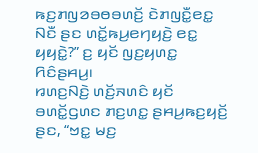ꤒꤢ꤬ꤊꤜꤤꤋꤥꤋꤛꤢꤩ꤬ ꤢꤧꤊꤜꤢꤪ꤭ꤕꤢ꤭ ꤡꤢꤪ ꤔꤢ ꤛꤢꤩ꤭ꤒꤣ꤬ꤕꤚꤟꤢꤧ꤬ ꤕꤢ꤭ ꤟꤟꤢꤧ꤭?” ꤢ꤬ ꤟꤢꤩ ꤜꤢ꤬ꤟꤛꤢ꤭ ꤖꤢꤨꤔꤌꤣ꤬꤯
ꤙꤛꤢ꤬ꤡꤢꤧ꤬ ꤛꤢꤩ꤬ꤏꤛꤢꤨ ꤟꤢꤩ ꤋꤛꤢꤩ꤭ꤞꤛꤢ ꤊꤢ꤬ꤛꤢ꤭ ꤔꤌꤣ꤬ꤒꤢ꤬ꤟꤢꤩ꤬ ꤔꤢ, “ꤠꤢ꤭ ꤗꤢ꤬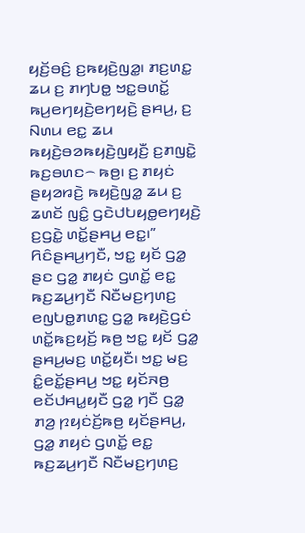ꤟꤢꤩ꤬ꤋꤢꤨ꤬ ꤢ꤬ꤒꤟꤢꤧ꤬ꤜꤤ꤭꤯ ꤊꤢ꤬ꤛꤢ꤭ ꤘꤣ ꤢ꤬ ꤊꤚꤝꤥ꤭ ꤠꤢ꤭ꤋꤛꤢꤩ꤭ ꤒꤣ꤬ꤕꤚꤟꤢꤧ꤬ꤕꤚꤟꤢꤧ꤬ ꤔꤌꤣ꤬, ꤢ꤬ ꤡꤛꤣ ꤕꤢ꤭ ꤘꤣ ꤒꤟꤢꤧ꤬ꤋꤤꤒꤟꤢꤧ꤬ꤜꤟꤢꤪ꤬ ꤢ꤬ꤊꤜꤢꤧ꤭ ꤒꤢ꤬ꤋꤛꤢ꤮ ꤒꤥ꤬꤯ ꤢ꤬ ꤊꤟꤢꤦ ꤔꤟꤤꤙꤢꤧ꤬ ꤒꤟꤢꤧ꤬ꤜꤤ꤭ ꤘꤣ ꤢ꤬ ꤘꤛꤢꤩ ꤜꤢꤨ꤭ ꤞꤢꤧꤓꤝꤟꤥ꤭ꤕꤚꤟꤢꤧ꤬ ꤢ꤬ꤞꤢꤧ꤭ ꤛꤢꤩ꤭ꤔꤌꤣ꤬ ꤕꤢ꤭꤯”
ꤖꤢꤨꤔꤌꤣ꤬ꤚꤢꤪ, ꤠꤢ꤭ ꤟꤢꤩ ꤞꤤ꤭ ꤔꤢ ꤞꤤ꤭ ꤊꤟꤢꤦ ꤞꤛꤢꤩ꤭ ꤕꤢ꤭ ꤒꤢ꤬ꤘꤣ꤬ꤚꤢꤪ ꤡꤢꤪꤗꤢ꤬ꤚꤛꤢ꤬ ꤕꤜꤝꤥ꤭ꤊꤛꤢ꤭ ꤞꤤ꤭ ꤒꤟꤢꤧ꤬ꤞꤢꤦ ꤛꤢꤩ꤭ꤒꤢ꤬ꤟꤢꤩ꤬ ꤒꤥ꤬ ꤠꤢ꤭ ꤟꤢꤩ ꤞꤤ꤭ ꤔꤌꤣ꤬ꤗꤢ꤬ ꤛꤢꤩ꤭ꤟꤢꤪ꤯ ꤠꤢ꤭ ꤗꤢ꤬ ꤢꤨ꤭ꤕꤢꤩ꤭ꤔꤌꤣ꤬ ꤠꤢ꤭ ꤟꤢꤩꤏꤥ꤬ ꤕꤢꤩꤓꤌꤣ꤭ꤟꤢꤪ ꤞꤤ꤭ ꤚꤢꤪ ꤞꤤ꤭ ꤊꤤ꤬ ꤐꤟꤢꤦꤢꤩ꤬ꤒꤥ꤬ ꤟꤢꤩꤔꤌꤣ꤬, ꤞꤤ꤭ ꤊꤟꤢꤦ ꤞꤛꤢꤩ꤭ ꤕꤢ꤭ ꤒꤢ꤬ꤘꤣ꤬ꤚꤢꤪ ꤡꤢꤪꤗꤢ꤬ꤚꤛꤢ꤬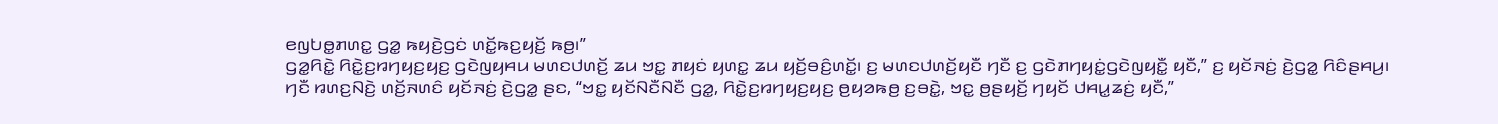ꤕꤜꤝꤥ꤭ꤊꤛꤢ꤭ ꤞꤤ꤭ ꤒꤟꤢꤧ꤬ꤞꤢꤦ ꤛꤢꤩ꤭ꤒꤢ꤬ꤟꤢꤩ꤬ ꤒꤥ꤬꤯”
ꤞꤤ꤭ꤖꤢꤧ꤭ ꤖꤢꤧ꤭ꤢ꤬ꤙꤚꤟꤢ꤬ꤟꤢ꤬ ꤞꤢꤧꤜꤟꤌꤣ ꤗꤛꤢꤓꤛꤢꤩ꤬ ꤘꤣ ꤠꤢ꤭ ꤊꤟꤢꤦ ꤟꤛꤢ꤭ ꤘꤣ ꤟꤢꤩ꤬ꤋꤢꤨ꤬ꤛꤢꤩ꤭꤯ ꤢ꤬ ꤗꤛꤢꤓꤛꤢꤩ꤬ꤟꤢꤪ ꤚꤢꤪ ꤢ꤬ ꤞꤢꤧꤊꤚꤟꤢꤦ꤭ꤞꤢꤧꤜꤟꤢꤪ꤭ ꤟꤢꤪ,” ꤢ꤬ ꤟꤢꤩꤏꤢꤦ꤬ ꤢꤧ꤬ꤞꤤ꤭ ꤖꤢꤨꤔꤌꤣ꤬꤯
ꤚꤢꤪ ꤙꤛꤢ꤬ꤡꤢꤧ꤬ ꤛꤢꤩ꤬ꤏꤛꤢꤨ ꤟꤢꤩꤏꤢꤦ꤬ ꤢꤧ꤬ꤞꤤ꤭ ꤔꤢ, “ꤠꤢ꤭ ꤟꤢꤩꤡꤢꤪꤡꤢꤪ ꤞꤤ꤭, ꤖꤢꤧ꤭ꤢ꤬ꤙꤚꤟꤢ꤬ꤟꤢ꤬ ꤥ꤬ꤟꤤꤒꤥ꤬ ꤢ꤬ꤋꤢꤧ꤭, ꤠꤢ꤭ ꤥ꤬ꤔꤟꤢꤩ꤬ ꤚꤟꤢꤩ ꤓꤌꤣ꤭ꤘꤢꤦ꤬ ꤟꤢꤪ,”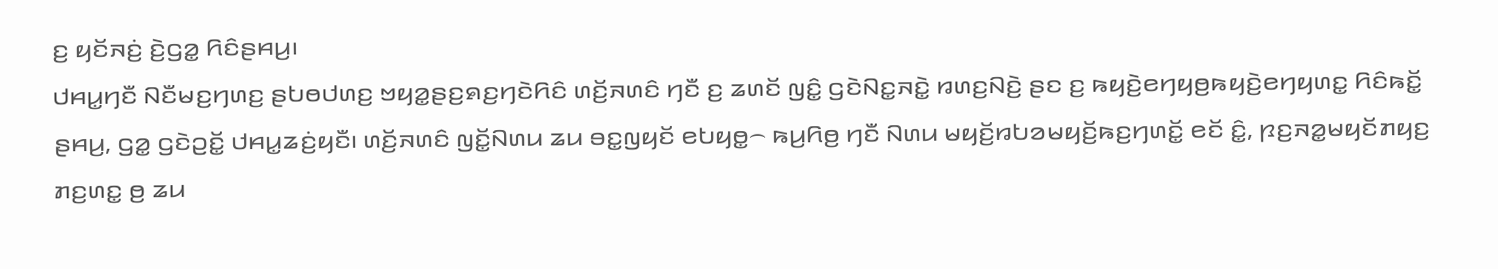ꤢ꤬ ꤟꤢꤩꤏꤢꤦ꤬ ꤢꤧ꤬ꤞꤤ꤭ ꤖꤢꤨꤔꤌꤣ꤬꤯
ꤓꤌꤣ꤭ꤚꤢꤪ ꤡꤢꤪꤗꤢ꤬ꤚꤛꤢ꤬ ꤔꤝꤥꤓꤛꤢ꤬ ꤠꤟꤤ꤭ꤔꤢ꤬ꤎꤢ꤬ꤚꤢꤧꤖꤢꤨ ꤛꤢꤩ꤬ꤏꤛꤢꤨ ꤚꤢꤪ ꤢ꤬ ꤘꤛꤢꤩ ꤜꤢꤨ꤭ ꤞꤢꤧꤡꤢ꤭ꤏꤢꤧ꤭ ꤙꤛꤢ꤬ꤡꤢꤧ꤬ ꤔꤢ ꤢ꤬ ꤒꤟꤢꤧ꤬ꤕꤚꤟꤥ꤬ꤒꤟꤢꤧ꤬ꤕꤚꤟꤛꤢ꤭ ꤖꤢꤨꤒꤢꤩ꤭ ꤔꤌꤣ꤬, ꤞꤤ꤭ ꤞꤢꤧꤑꤢꤩ꤭ ꤓꤌꤣ꤭ꤘꤢꤦ꤬ꤟꤢꤪ꤯ ꤛꤢꤩ꤬ꤏꤛꤢꤨ ꤜꤢꤩ꤭ꤡꤛꤣ ꤘꤣ ꤋꤢ꤭ꤜꤟꤢꤩ ꤕꤝꤟꤥ꤭꤮ ꤒꤣ꤬ꤖꤥ꤬ ꤚꤢꤪ ꤡꤛꤣ ꤗꤟꤢꤩ꤬ꤙꤝꤤꤗꤟꤢꤩ꤬ꤒꤢ꤬ꤚꤛꤢꤩ꤭ ꤕꤢꤩ ꤢꤨ꤭, ꤐꤢ꤬ꤏꤤ꤭ꤗꤟꤢꤩꤊꤟꤢ꤬ ꤊꤢ꤬ꤛꤢ꤭ ꤥ꤬ ꤘꤣ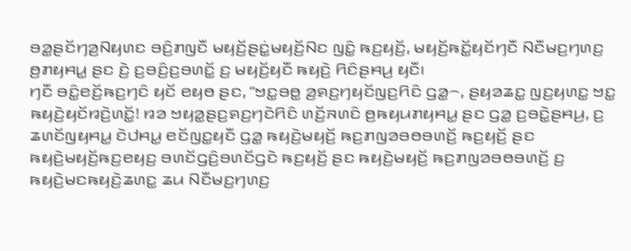ꤋꤤ꤭ꤔꤢꤩꤚꤤ꤬ꤡꤟꤛꤢ ꤋꤢꤨ꤬ꤊꤜꤢꤪ ꤗꤟꤢꤩ꤬ꤔꤢꤦ꤭ꤗꤟꤢꤩ꤬ꤡꤢ ꤜꤢꤨ꤭ ꤒꤢ꤬ꤟꤢꤩ꤬, ꤗꤟꤢꤩ꤬ꤒꤢꤩ꤭ꤟꤢꤩꤚꤢꤪ ꤡꤢꤪꤗꤢ꤬ꤚꤛꤢ꤬ ꤥ꤬ꤊꤟꤌꤣ꤭ ꤔꤢ ꤢꤧ꤬ ꤢ꤬ꤋꤢꤨ꤬ꤢ꤬ꤋꤛꤢꤩ꤭ ꤢ꤬ ꤗꤟꤢꤩ꤬ꤟꤢꤪ ꤒꤟꤢꤧ꤬ ꤖꤢꤨꤔꤌꤣ꤬ ꤟꤢꤪ꤯
ꤚꤢꤪ ꤋꤢꤨ꤭ꤕꤢꤩ꤬ꤒꤢ꤬ꤚꤢꤨ ꤟꤢꤩ ꤕꤟꤥ ꤔꤢ, “ꤠꤢ꤭ꤋꤥ꤭ ꤤ꤬ꤎꤢ꤬ꤚꤟꤢꤩꤜꤢ꤬ꤖꤢꤨ ꤞꤤ꤭꤮, ꤔꤟꤤꤘꤢ꤭ ꤜꤢ꤬ꤟꤛꤢ꤭ ꤠꤢ꤭ ꤒꤟꤢꤧ꤬ꤟꤢꤩꤙꤢꤧ꤬ꤛꤢꤩ꤭! ꤙꤤ ꤠꤟꤤ꤭ꤔꤢ꤬ꤎꤢ꤬ꤚꤢꤧꤖꤢꤨ ꤛꤢꤩ꤬ꤏꤛꤢꤨ ꤥ꤬ꤒꤟꤣꤊꤟꤌꤣ꤭ ꤔꤢ ꤞꤤ꤭ ꤢ꤬ꤋꤢꤧ꤭ꤔꤌꤣ꤬, ꤢ꤬ ꤘꤛꤢꤩꤜꤟꤌꤣ꤭ ꤢꤧꤓꤌꤣ꤭ ꤕꤢꤩꤜꤢ꤭ꤟꤢꤪ ꤞꤤ꤭ ꤒꤟꤢꤧ꤬ꤗꤟꤢꤩ꤬ ꤒꤢ꤬ꤊꤜꤤꤋꤥꤋꤛꤢꤩ꤬ ꤒꤢ꤬ꤟꤢꤩ꤬ ꤔꤢ ꤒꤟꤢꤧ꤬ꤗꤟꤢꤩ꤬ꤒꤢ꤬ꤕꤟꤢ꤬ ꤋꤛꤢꤩꤞꤢꤨ꤬ꤋꤛꤢꤩꤞꤢꤧ ꤒꤢ꤬ꤟꤢꤩ꤬ ꤔꤢ ꤒꤟꤢꤧ꤬ꤗꤟꤢꤩ꤬ ꤒꤢ꤬ꤊꤜꤤꤋꤥꤋꤛꤢꤩ꤬ ꤢ꤬ ꤒꤟꤢꤧ꤬ꤗꤢꤒꤟꤢꤧ꤬ꤘꤛꤢ꤭ ꤘꤣ ꤡꤢꤪꤗꤢ꤬ꤚꤛꤢ꤬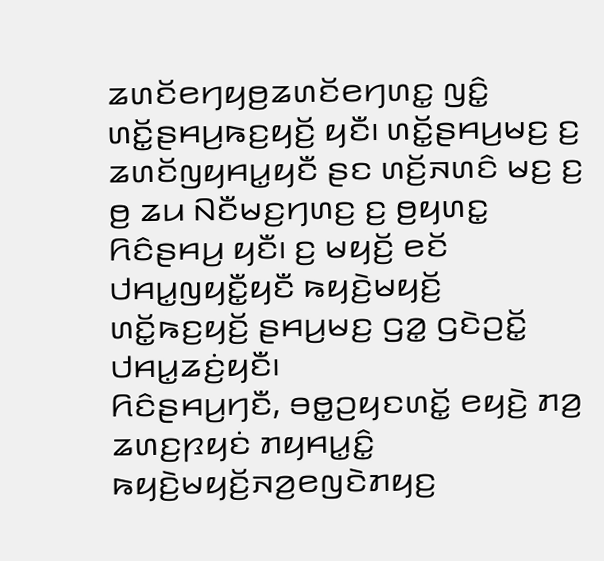ꤘꤛꤢꤩꤕꤚꤟꤥ꤬ꤘꤛꤢꤩꤕꤚꤛꤢ꤭ ꤜꤢꤨ꤭ ꤛꤢꤩ꤭ꤔꤌꤣ꤬ꤒꤢ꤬ꤟꤢꤩ꤬ ꤟꤢꤪ꤯ ꤛꤢꤩ꤭ꤔꤌꤣ꤬ꤗꤢ꤬ ꤢ꤬ ꤘꤛꤢꤩꤜꤟꤌꤣ꤭ꤟꤢꤪ ꤔꤢ ꤛꤢꤩ꤬ꤏꤛꤢꤨ ꤗꤢ꤬ ꤢ꤬ ꤥ꤬ ꤘꤣ ꤡꤢꤪꤗꤢ꤬ꤚꤛꤢ꤬ ꤢ꤬ ꤥ꤬ꤟꤛꤢ꤭ ꤖꤢꤨꤔꤌꤣ꤬ ꤟꤢꤪ꤯ ꤢ꤬ ꤗꤟꤢꤩ꤬ ꤕꤢꤩ ꤓꤌꤣ꤭ꤜꤟꤢꤪ꤭ꤟꤢꤪ ꤒꤟꤢꤧ꤬ꤗꤟꤢꤩ꤬ ꤛꤢꤩ꤭ꤒꤢ꤬ꤟꤢꤩ꤬ ꤔꤌꤣ꤬ꤗꤢ꤬ ꤞꤤ꤭ ꤞꤢꤧꤑꤢꤩ꤭ ꤓꤌꤣ꤭ꤘꤢꤦ꤬ꤟꤢꤪ꤯
ꤖꤢꤨꤔꤌꤣ꤬ꤚꤢꤪ, ꤋꤥ꤭ꤑꤟꤢꤛꤢꤩ꤭ ꤕꤟꤢꤧ꤬ ꤊꤤ꤬ ꤘꤛꤢ꤬ꤐꤟꤢꤦ ꤊꤟꤌꤣ꤭ꤢꤨ꤭ ꤒꤟꤢꤧ꤬ꤗꤟꤢꤩ꤬ꤏꤤ꤬ꤕꤜꤢꤧꤊꤟꤢ꤬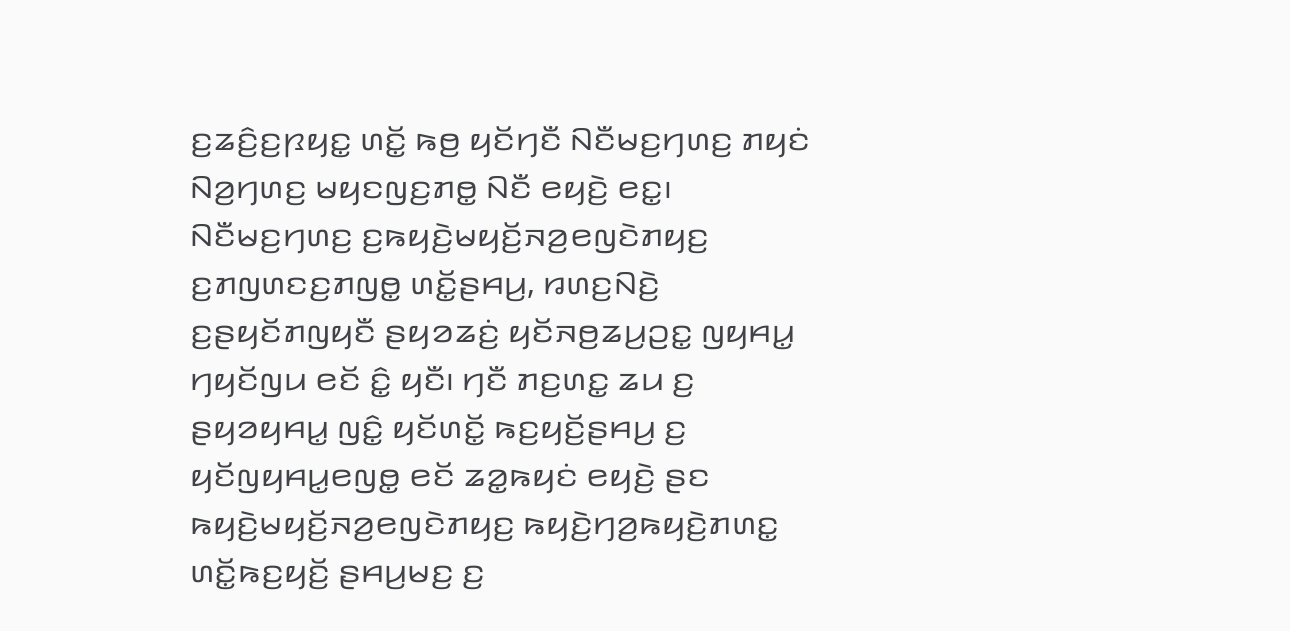ꤢ꤬ꤘꤢꤨ꤬ꤢ꤬ꤐꤟꤢ꤭ ꤛꤢꤩ꤭ ꤒꤥ꤬ ꤟꤢꤩꤚꤢꤪ ꤡꤢꤪꤗꤢ꤬ꤚꤛꤢ꤬ ꤊꤟꤢꤦ ꤡꤤ꤬ꤚꤛꤢ꤬ ꤗꤟꤢꤜꤢ꤬ꤊꤥ꤭ ꤡꤢꤪ ꤕꤟꤢꤧ꤬ ꤕꤢ꤭꤯ ꤡꤢꤪꤗꤢ꤬ꤚꤛꤢ꤬ ꤢ꤬ꤒꤟꤢꤧ꤬ꤗꤟꤢꤩ꤬ꤏꤤ꤬ꤕꤜꤢꤧꤊꤟꤢ꤬ ꤢ꤬ꤊꤜꤛꤢꤢ꤬ꤊꤜꤥ꤭ ꤛꤢꤩ꤭ꤔꤌꤣ꤬, ꤙꤛꤢ꤬ꤡꤢꤧ꤬ ꤢ꤬ꤔꤟꤢꤩꤊꤜꤟꤢꤪ ꤔꤟꤤꤘꤢꤦ꤬ ꤟꤢꤩꤏꤥ꤬ꤘꤣ꤬ꤑꤢ꤭ ꤜꤟꤌꤣ꤭ ꤚꤟꤢꤩꤜꤣ ꤕꤢꤩ ꤢꤨ꤭ ꤟꤢꤪ꤯ ꤚꤢꤪ ꤊꤢ꤬ꤛꤢ꤭ ꤘꤣ ꤢ꤬ ꤔꤟꤤꤟꤌꤣ꤭ ꤜꤢꤨ꤭ ꤟꤢꤩꤛꤢꤩ꤭ ꤒꤢ꤬ꤟꤢꤩ꤬ꤔꤌꤣ꤬ ꤢ꤬ ꤟꤢꤩꤜꤟꤌꤣ꤭ꤕꤜꤥ꤭ ꤕꤢꤩ ꤘꤤ꤭ꤒꤟꤢꤦ ꤕꤟꤢꤧ꤬ ꤔꤢ ꤒꤟꤢꤧ꤬ꤗꤟꤢꤩ꤬ꤏꤤ꤬ꤕꤜꤢꤧꤊꤟꤢ꤬ ꤒꤟꤢꤧ꤬ꤚꤤ꤬ꤒꤟꤢꤧ꤬ꤊꤛꤢ꤭ ꤛꤢꤩ꤭ꤒꤢ꤬ꤟꤢꤩ꤬ ꤔꤌꤣ꤬ꤗꤢ꤬ ꤢ꤬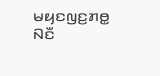ꤗꤟꤢꤜꤢ꤬ꤊꤥ꤭ ꤡꤢꤪ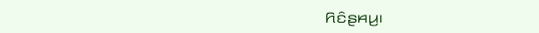ꤖꤢꤨꤔꤌꤣ꤬꤯